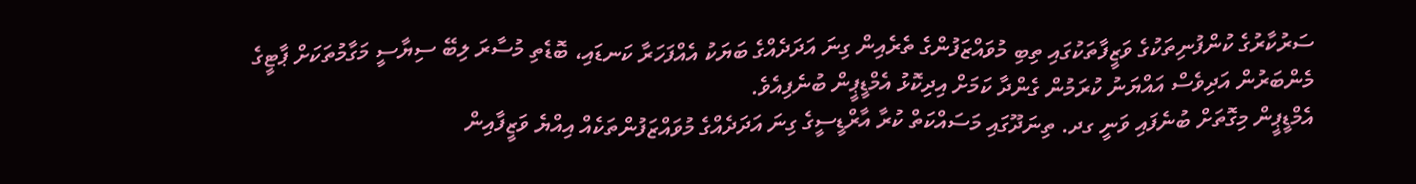ސަރުކާރުގެ ކުންފުނިތަކުގެ ވަޒީފާތަކުގައި ތިބި މުވައްޒަފުންގެ ތެރެއިން ގިނަ އަދަދެއްގެ ބަޔަކު އެއްފަހަރާ ކަނޑައި، ބޮޑެތި މުސާރަ ލިބޭ ސިޔާސީ މަގާމުތަކަށް ޕާޓީގެ މެންބަރުން އަދިވެސް އައްޔަނު ކުރަމުން ގެންދާ ކަމަށް އިދިކޮޅު އެމްޑީޕީން ބުނެފިއެވެ.
އެމްޑީޕީން މިގޮތަށް ބުނެފައި ވަނީ ގދ. ތިނަދޫގައި މަސައްކަތް ކުރާ އާރްޑީސީގެ ގިނަ އަދަދެއްގެ މުވައްޒަފުންތަކެއް އިއްޔެ ވަޒީފާއިން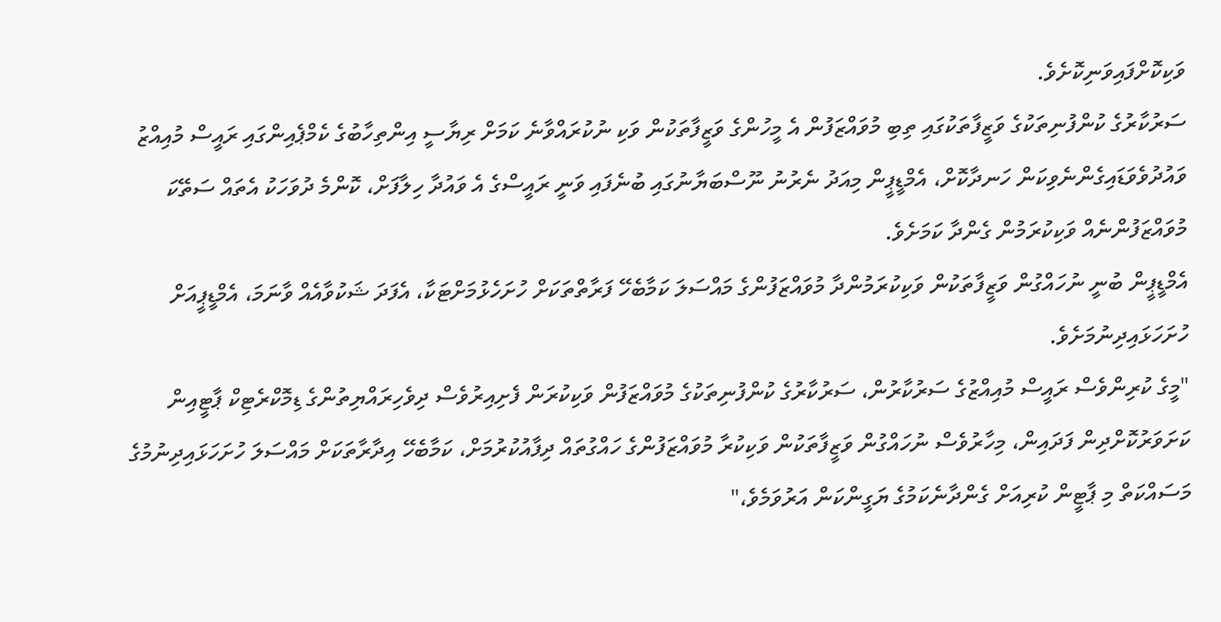ވަކިކޮށްފައިވަނިކޮށެވެ.
ސަރުކާރުގެ ކުންފުނިތަކުގެ ވަޒީފާތަކުގައި ތިބި މުވައްޒަފުން އެ މީހުންގެ ވަޒީފާތަކުން ވަކި ނުކުރައްވާނެ ކަމަށް ރިޔާސީ އިންތިހާބުގެ ކެމްޕެއިންގައި ރައީސް މުއިއްޒު ވައުދުވެވަޑައިގެންނެވިކަން ހަނދާކޮށް، އެމްޑީޕީން މިއަދު ނެރުނު ނޫސްބަޔާނުގައި ބުނެފައި ވަނީ ރައީސްގެ އެ ވައުދާ ހިލާފަށް، ކޮންމެ ދުވަހަކު އެތައް ސަތޭކަ މުވައްޒަފުންނެއް ވަކިކުރަމުން ގެންދާ ކަމަށެވެ.
އެމްޑީޕީން ބުނީ ނުހައްގުން ވަޒީފާތަކުން ވަކިކުރަމުންދާ މުވައްޒަފުންގެ މައްސަލަ ކަމާބެހޭ ފަރާތްތަކަށް ހުށަހެޅުމަށްޓަކާ، އެފަދަ ޝަކުވާއެއް ވާނަމަ، އެމްޑީޕީއަށް ހުށަހަޅައިދިނުމަށެވެ.
"މީގެ ކުރިންވެސް ރައީސް މުއިއްޒުގެ ސަރުކާރުން، ސަރުކާރުގެ ކުންފުނިތަކުގެ މުވައްޒަފުން ވަކިކުރަން ފެށިއިރުވެސް ދިވެހިރައްޔިތުންގެ ޑިމޮކްރެޓިކް ޕާޓީއިން ކަށަވަރުކޮށްދިން ފަދައިން، މިހާރުވެސް ނުހައްގުން ވަޒީފާތަކުން ވަކިކުރާ މުވައްޒަފުންގެ ހައްގުތައް ދިފާއުކުރުމަށް، ކަމާބެހޭ އިދާރާތަކަށް މައްސަލަ ހުށަހަޅައިދިނުމުގެ މަސައްކަތް މި ޕާޓީން ކުރިއަށް ގެންދާނެކަމުގެ ޔަގީންކަން އަރުވަމެވެ،"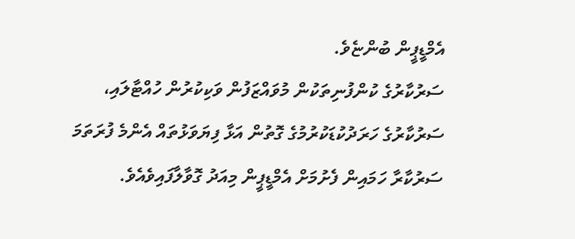އެމްޑީޕީން ބުންޏެވެ.
ސަރުކާރުގެ ކުންފުނިތަކުން މުވައްޒަފުން ވަކިކުރުން ހުއްޓާލައި، ސަރުކާރުގެ ހަރަދުކުޑަކުރުމުގެ ގޮތުން އަޅާ ފިޔަވަޅުތައް އެންމެ ފުރަތަމަ ސަރުކާރާ ހަމައިން ފެށުމަށް އެމްޑީޕީން މިއަދު ގޮވާލާފައިވެއެވެ.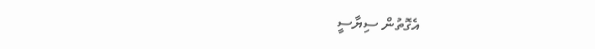އެގޮތުން ސިޔާސީ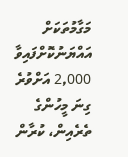މަގާމުތަކަށް އައްޔަނުކޮށްފައިވާ 2,000 އަށްވުރެ ގިނަ މީހުންގެ ތެރެއިން، ކުރާން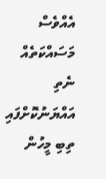އެއްވެސް މަސައްކަތެއް ނެތި އައްޔަނުކޮށްފައި ތިބި މީހުން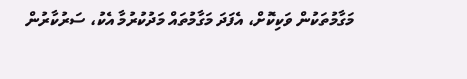މަގާމުތަކުން ވަކިކޮށް، އެފަދަ މަގާމުތައް މަދުކުރުމާ އެކު، ސަރުކާރުން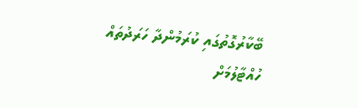ބޭކާރުގޮތުގައި ކުރަމުންދާ ހަރަދުތައް ހުއްޓާލުމަށް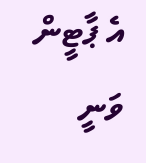އެ ޕާޓީން ވަނީ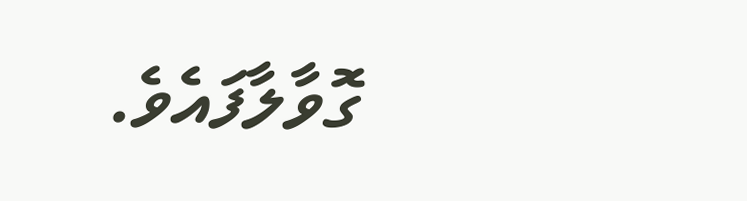ގޮވާލާފައެވެ.